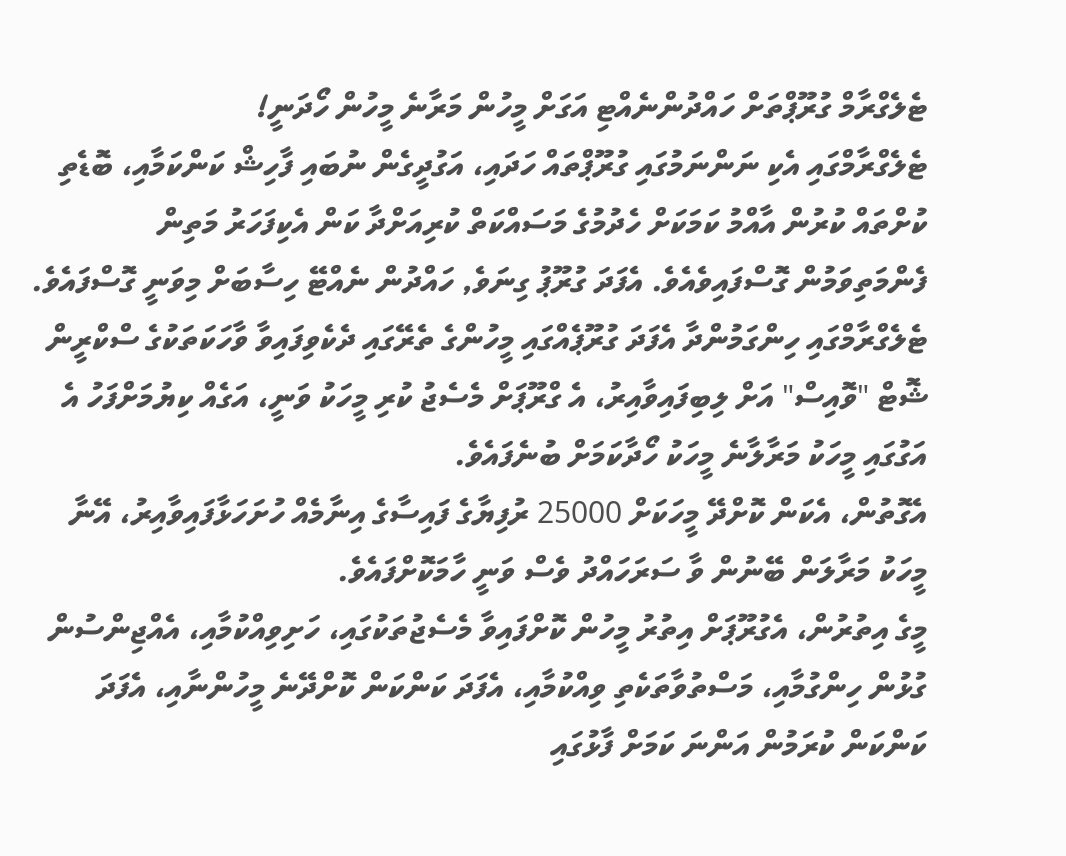ޓެލެގްރާމް ގުރޫޕްތަށް ހައްދުންނެއްޓި އަގަށް މީހުން މަރާނެ މީހުން ހޯދަނީ!
ޓެލެގްރާމްގައި އެކި ނަންނަމުގައި ގުރޫޕްތައް ހަދައި، އަގުދީގެން ނުބައި ފާހިޝް ކަންކަމާއި، ބޮޑެތި ކުށްތައް ކުރުން އާއްމު ކަމަކަށް ހެދުމުގެ މަސައްކަތް ކުރިއަށްދާ ކަން އެކިފަހަރު މަތިން ފެންމަތިވަމުން ގޮސްފައިވެއެވެ. އެފަދަ ގުރޫޕު ގިނަވެ, ހައްދުން ނެއްޓޭ ހިސާބަށް މިވަނީ ގޮސްފައެވެ.
ޓެލެގްރާމްގައި ހިންގަމުންދާ އެފަދަ ގުރޫޕެއްގައި މީހުންގެ ތެރޭގައި ދެކެވިފައިވާ ވާހަކަތަކުގެ ސްކްރީން ޝޮޓް "ވޮއިސް" އަށް ލިބިފައިވާއިރު، އެ ގްރޫޕަށް މެސެޖު ކުރި މީހަކު ވަނީ، އަގެއް ކިޔުމަށްފަހު އެ އަގުގައި މީހަކު މަރާލާނެ މީހަކު ހޯދާކަމަށް ބުނެފައެވެ.
އެގޮތުން، އެކަން ކޮށްދޭ މީހަކަށް 25000 ރުފިޔާގެ ފައިސާގެ އިނާމެއް ހުށަހަޅާފައިވާއިރު، އޭނާ މީހަކު މަރާލަން ބޭނުން ވާ ސަރަހައްދު ވެސް ވަނީ ހާމަކޮށްފައެވެ.
މީގެ އިތުރުން، އެގުރޫޕަށް އިތުރު މީހުން ކޮށްފައިވާ މެސެޖުތަކުގައި، ހަށިވިއްކުމާއި، އެއްޖިންސުން ގުޅުން ހިންގުމާއި، މަސްތުވާތަކެތި ވިއްކުމާއި، އެފަދަ ކަންކަން ކޮށްދޭނެ މީހުންނާއި، އެފަދަ ކަންކަން ކުރަމުން އަންނަ ކަމަށް ފާޅުގައި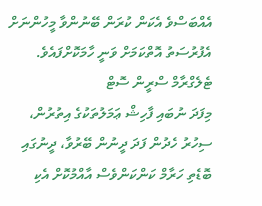އެއްބަސްވެ އެކަން ކުރަން ބޭނުންވާ މީހުންނަށް އެފުރުސަތު އޮތްކަމަށް ވަނީ ހާމަކޮށްފައެވެ.
ޓެލެގްރާމް ސްރީން ސޮޓް
މިފަދަ ނުބައި ފާހިޝް ޢަމަލުތަކުގެ އިތުރުން، ސިހުރު ހެދުން ފަދަ ދީނުން ބޭރުވާ، ދީނުގައި ބޮޑެތި ހަރާމް ކަންކަންވެސް އާއްމުކޮށް އެކި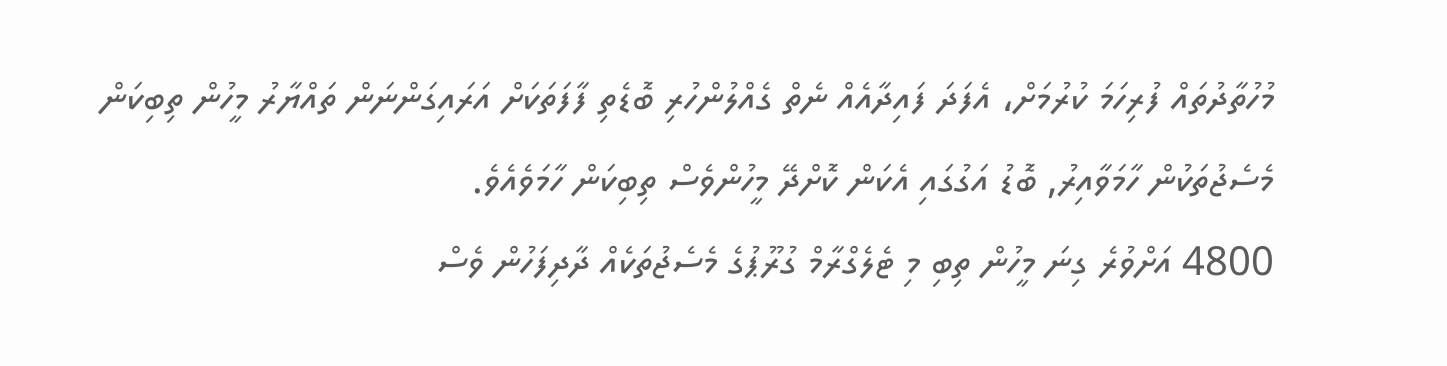މުހުތާދުތައް ފުރިހަމަ ކުރުމަށް، އެފަދަ ފައިދާއެއް ނެތް ގެއްލުންހުރި ބޮޑެތި ފާފަތަކަށް އަރައިގަންނަން ތައްޔާރު މީހުން ތިބިކަން މެސެޖުތަކުން ހާމަވާއިރު, ބޮޑު އަގުގައި އެކަން ކޮށްދޭ މީހުންވެސް ތިބިކަން ހާމަވެއެވެ.
4800 އަށްވުރެ ގިނަ މީހުން ތިބި މި ޓެލެގްރާމް ގުރޫޕުގެ މެސެޖުތަކެއް ދާދިފަހުން ވެސް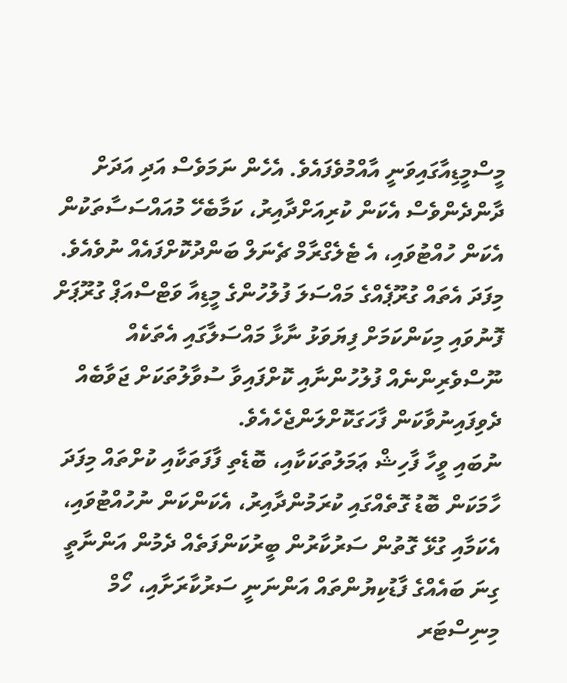މީސްމީޑިއާގައިވަނީ އާއްމުވެފައެވެ. އެހެން ނަމަވެސް އަދި އަދަށް ދާންދެންވެސް އެކަން ކުރިއަށްދާއިރު، ކަމާބެހޭ މުއައްސަސާތަކުން އެކަން ހުއްޓުވައި، އެ ޓެލެގްރާމް ޗެނަލް ބަންދުކޮށްފައެއް ނުވެއެވެ.
މިފަދަ އެތައް ގުރޫޕެއްގެ މައްސަލަ ފުލުހުންގެ މީޑިއާ ވަޓްސްއަޕް ގުރޫޕަށް ފޮނުވައި މިކަންކަމަށް ފިޔަވަޅު ނާޅާ މައްސަލާގައި އެތަކެއް ނޫސްވެރިންނެއް ފުލުހުންނާއި ކޮށްފައިވާ ސުވާލުތަކަށް ޖަވާބެއް ދެވިފައިނުވާކަން ފާހަގަކޮށްލަންޖެހެއެވެ.
ނުބައި ވީހާ ފާހިޝް ޢަމަލުތަކަކާއި، ބޮޑެތި ފާފަތަކާއި ކުށްތައް މިފަދަ ހާމަކަން ބޮޑު ގޮތެއްގައި ކުރަމުންދާއިރު، އެކަންކަން ނުހުއްޓުވައި، އެކަމާއި ގުޅޭ ގޮތުން ސަރުކާރުން ބީރުކަންފަތެއް ދެމުން އަންނާތީ ގިނަ ބައެއްގެ ފާޑުކިޔުންތައް އަންނަނީ ސަރުކާރަށާއި، ހޯމް މިނިސްޓަރ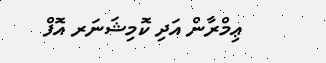ޢިމްރާން އަދި ކޮމިޝަނަރ އޮފް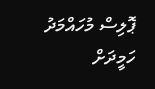ޕޮލިސް މުހައްމަދު ހަމީދަށް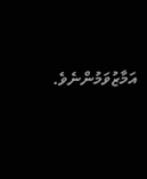އަމާޒުވަމުންނެވެ.